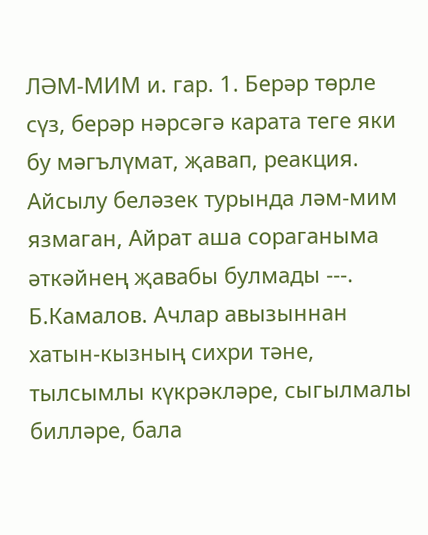ЛӘМ-МИМ и. гар. 1. Берәр төрле сүз, берәр нәрсәгә карата теге яки бу мәгълүмат, җавап, реакция. Айсылу беләзек турында ләм-мим язмаган, Айрат аша сораганыма әткәйнең җавабы булмады ---. Б.Камалов. Ачлар авызыннан хатын-кызның сихри тәне, тылсымлы күкрәкләре, сыгылмалы билләре, бала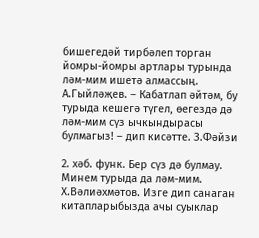бишегедәй тирбәлеп торган йомры-йомры артлары турында ләм-мим ишетә алмассың. А.Гыйләҗев. – Кабатлап әйтәм, бу турыда кешегә түгел, өегездә дә ләм-мим сүз ычкындырасы булмагыз! – дип кисәтте. З.Фәйзи

2. хәб. функ. Бер сүз дә булмау. Минем турыда да ләм-мим. Х.Вәлиәхмәтов. Изге дип санаган китапларыбызда ачы суыклар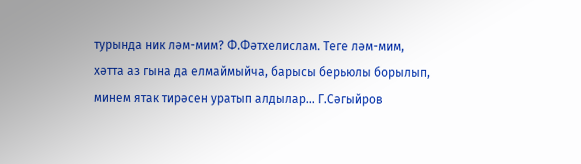турында ник ләм-мим? Ф.Фәтхелислам. Теге ләм-мим, хәтта аз гына да елмаймыйча, барысы берьюлы борылып, минем ятак тирәсен уратып алдылар... Г.Сәгыйров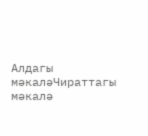Алдагы мәкаләЧираттагы мәкалә